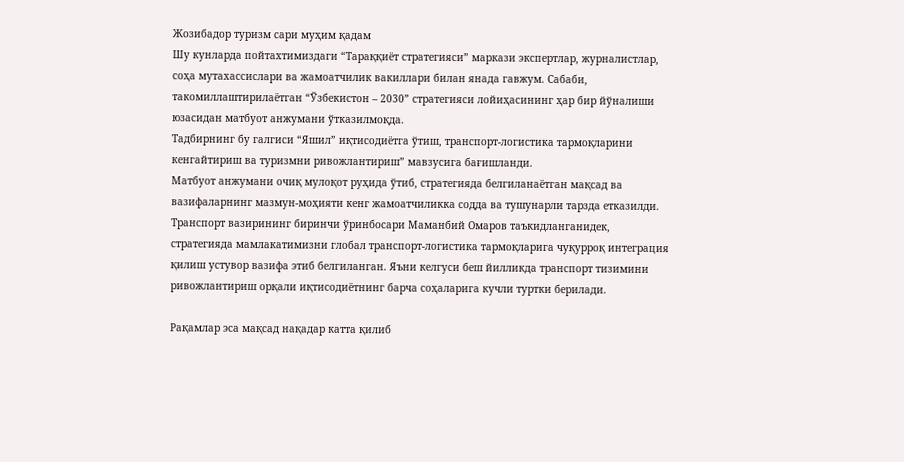Жозибадор туризм сари муҳим қадам
Шу кунларда пойтахтимиздаги “Тараққиёт стратегияси” маркази экспертлар, журналистлар, соҳа мутахассислари ва жамоатчилик вакиллари билан янада гавжум. Сабаби, такомиллаштирилаётган “Ўзбекистон – 2030” стратегияси лойиҳасининг ҳар бир йўналиши юзасидан матбуот анжумани ўтказилмоқда.
Тадбирнинг бу галгиси “Яшил” иқтисодиётга ўтиш, транспорт-логистика тармоқларини кенгайтириш ва туризмни ривожлантириш” мавзусига бағишланди.
Матбуот анжумани очиқ мулоқот руҳида ўтиб, стратегияда белгиланаётган мақсад ва вазифаларнинг мазмун-моҳияти кенг жамоатчиликка содда ва тушунарли тарзда етказилди.
Транспорт вазирининг биринчи ўринбосари Маманбий Омаров таъкидланганидек, стратегияда мамлакатимизни глобал транспорт-логистика тармоқларига чуқурроқ интеграция қилиш устувор вазифа этиб белгиланган. Яъни келгуси беш йилликда транспорт тизимини ривожлантириш орқали иқтисодиётнинг барча соҳаларига кучли туртки берилади.

Рақамлар эса мақсад нақадар катта қилиб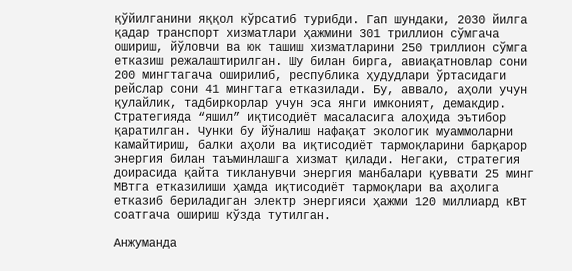қўйилганини яққол кўрсатиб турибди. Гап шундаки, 2030 йилга қадар транспорт хизматлари ҳажмини 301 триллион сўмгача ошириш, йўловчи ва юк ташиш хизматларини 250 триллион сўмга етказиш режалаштирилган. Шу билан бирга, авиақатновлар сони 200 мингтагача оширилиб, республика ҳудудлари ўртасидаги рейслар сони 41 мингтага етказилади. Бу, аввало, аҳоли учун қулайлик, тадбиркорлар учун эса янги имконият, демакдир.
Стратегияда “яшил” иқтисодиёт масаласига алоҳида эътибор қаратилган. Чунки бу йўналиш нафақат экологик муаммоларни камайтириш, балки аҳоли ва иқтисодиёт тармоқларини барқарор энергия билан таъминлашга хизмат қилади. Негаки, стратегия доирасида қайта тикланувчи энергия манбалари қуввати 25 минг МВтга етказилиши ҳамда иқтисодиёт тармоқлари ва аҳолига етказиб бериладиган электр энергияси ҳажми 120 миллиард кВт соатгача ошириш кўзда тутилган.

Анжуманда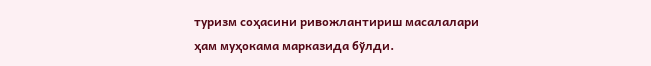туризм соҳасини ривожлантириш масалалари ҳам муҳокама марказида бўлди.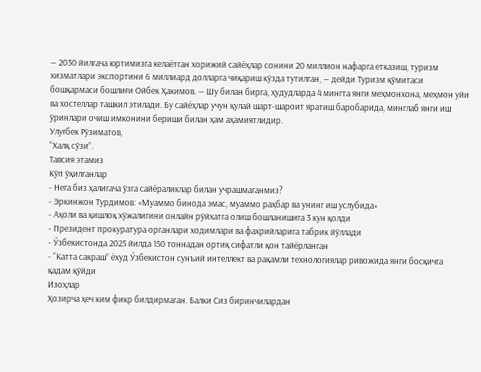— 2030 йилгача юртимизга келаётган хорижий сайёҳлар сонини 20 миллион нафарга етказиш, туризм хизматлари экспортини 6 миллиард долларга чиқариш кўзда тутилган, — дейди Туризм қўмитаси бошқармаси бошлиғи Ойбек Ҳакимов. — Шу билан бирга, ҳудудларда 4 мингта янги меҳмонхона, меҳмон уйи ва хостеллар ташкил этилади. Бу сайёҳлар учун қулай шарт-шароит яратиш баробарида, минглаб янги иш ўринлари очиш имконини бериши билан ҳам аҳамиятлидир.
Улуғбек Рўзиматов,
“Халқ сўзи”.
Тавсия этамиз
Кўп ўқилганлар
- Нега биз ҳалигача ўзга сайёраликлар билан учрашмаганмиз?
- Эркинжон Турдимов: «Муаммо бинода эмас, муаммо раҳбар ва унинг иш услубида»
- Аҳоли ва қишлоқ хўжалигини онлайн рўйхатга олиш бошланишига 3 кун қолди
- Президент прокуратура органлари ходимлари ва фахрийларига табрик йўллади
- Ўзбекистонда 2025 йилда 150 тоннадан ортиқ сифатли қон тайёрланган
- “Катта сакраш” ёхуд Ўзбекистон сунъий интеллект ва рақамли технологиялар ривожида янги босқичга қадам қўйди
Изоҳлар
Ҳозирча ҳеч ким фикр билдирмаган. Балки Сиз биринчилардан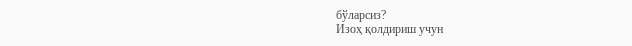бўларсиз?
Изоҳ қолдириш учун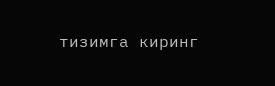тизимга киринг